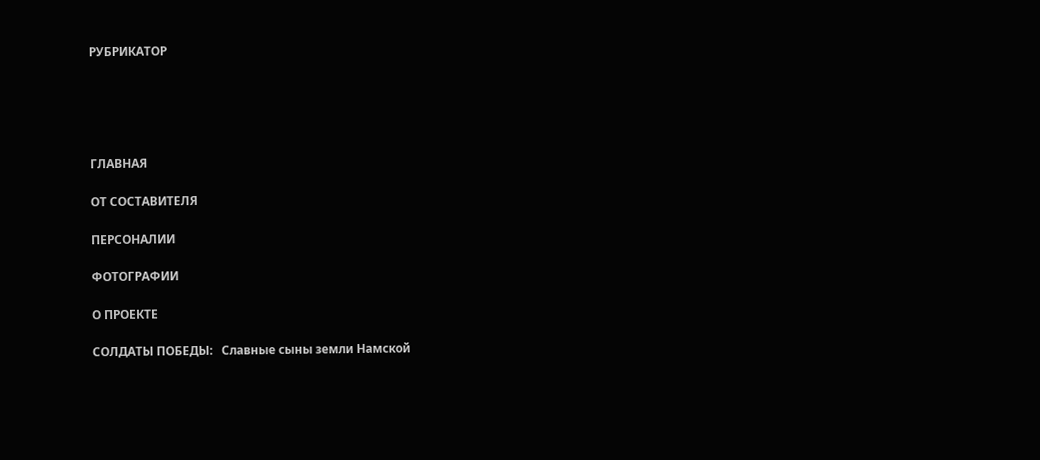РУБРИКАТОР





ГЛАВНАЯ

ОТ СОСТАВИТЕЛЯ

ПЕРСОНАЛИИ

ФОТОГРАФИИ

О ПРОЕКТЕ

СОЛДАТЫ ПОБЕДЫ:   Славные сыны земли Намской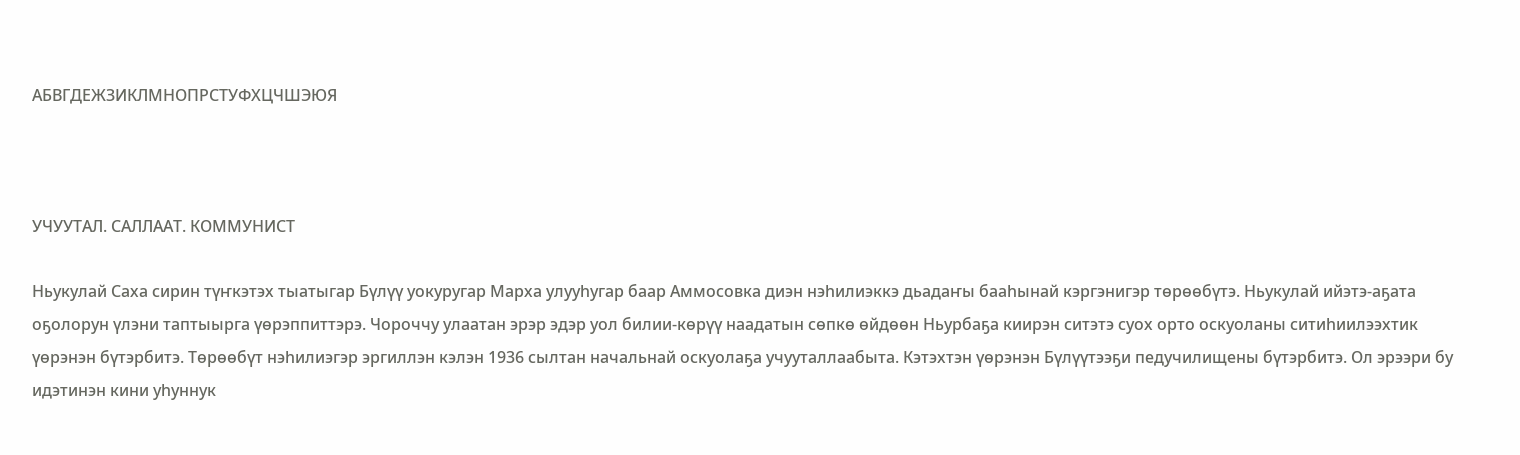АБВГДЕЖЗИКЛМНОПРСТУФХЦЧШЭЮЯ



УЧУУТАЛ. САЛЛААТ. КОММУНИСТ

Ньукулай Саха сирин түҥкэтэх тыатыгар Бүлүү уокуругар Марха улууһугар баар Аммосовка диэн нэһилиэккэ дьадаҥы бааһынай кэргэнигэр төрөөбүтэ. Ньукулай ийэтэ-аҕата оҕолорун үлэни таптыырга үөрэппиттэрэ. Чороччу улаатан эрэр эдэр уол билии-көрүү наадатын сөпкө өйдөөн Ньурбаҕа киирэн ситэтэ суох орто оскуоланы ситиһиилээхтик үөрэнэн бүтэрбитэ. Төрөөбүт нэһилиэгэр эргиллэн кэлэн 1936 сылтан начальнай оскуолаҕа учууталлаабыта. Кэтэхтэн үөрэнэн Бүлүүтээҕи педучилищены бүтэрбитэ. Ол эрээри бу идэтинэн кини уһуннук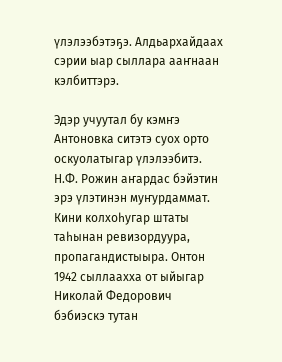үлэлээбэтэҕэ. Алдьархайдаах сэрии ыар сыллара ааҥнаан кэлбиттэрэ.

Эдэр учуутал бу кэмҥэ Антоновка ситэтэ суох орто оскуолатыгар үлэлээбитэ. Н.Ф. Рожин аҥардас бэйэтин эрэ үлэтинэн муҥурдаммат. Кини колхоһугар штаты таһынан ревизордуура, пропагандистыыра. Онтон 1942 сыллаахха от ыйыгар Николай Федорович бэбиэскэ тутан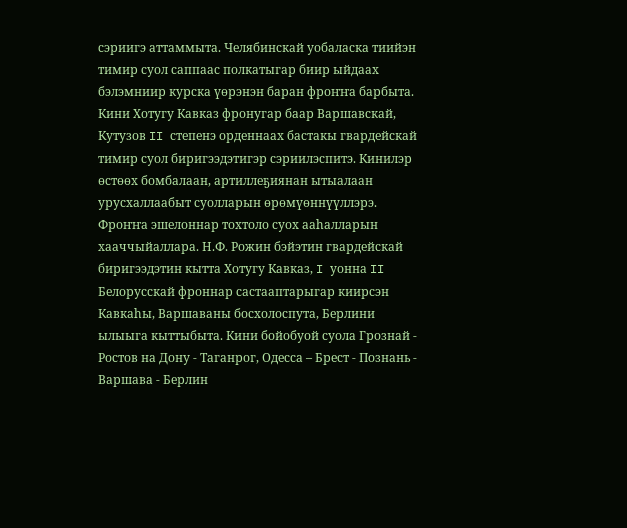сэриигэ аттаммыта. Челябинскай уобаласка тиийэн тимир суол саппаас полкатыгар биир ыйдаах бэлэмниир курска үөрэнэн баран фроҥҥа барбыта. Кини Хотугу Кавказ фронугар баар Варшавскай, Кутузов II степенэ орденнаах бастакы гвардейскай тимир суол биригээдэтигэр сэриилэспитэ. Кинилэр өстөөх бомбалаан, артиллеҕиянан ытыалаан урусхаллаабыт суолларын өрөмүөннүүллэрэ. Фроҥҥа эшелоннар тохтоло суох ааһалларын хааччыйаллара. Н.Ф. Рожин бэйэтин гвардейскай биригээдэтин кытта Хотугу Кавказ, I уонна II Белорусскай фроннар састааптарыгар киирсэн Кавкаһы, Варшаваны босхолоспута, Берлини ылыыга кыттыбыта. Кини бойобуой суола Грознай - Ростов на Дону - Таганрог, Одесса – Брест - Познань - Варшава - Берлин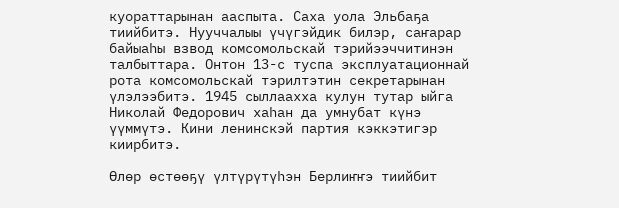куораттарынан ааспыта. Саха уола Эльбаҕа тиийбитэ. Нууччалыы үчүгэйдик билэр, саҥарар байыаһы взвод комсомольскай тэрийээччитинэн талбыттара. Онтон 13-с туспа эксплуатационнай рота комсомольскай тэрилтэтин секретарынан үлэлээбитэ. 1945 сыллаахха кулун тутар ыйга Николай Федорович хаһан да умнубат күнэ үүммүтэ. Кини ленинскэй партия кэккэтигэр киирбитэ.

Өлөр өстөөҕү үлтүрүтүһэн Берлиҥҥэ тиийбит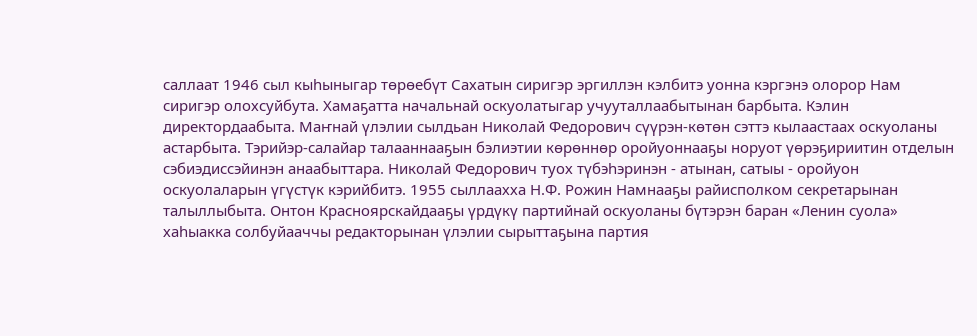саллаат 1946 сыл кыһыныгар төрөебүт Сахатын сиригэр эргиллэн кэлбитэ уонна кэргэнэ олорор Нам сиригэр олохсуйбута. Хамаҕатта начальнай оскуолатыгар учууталлаабытынан барбыта. Кэлин директордаабыта. Маҥнай үлэлии сылдьан Николай Федорович сүүрэн-көтөн сэттэ кылаастаах оскуоланы астарбыта. Тэрийэр-салайар талааннааҕын бэлиэтии көрөннөр оройуоннааҕы норуот үөрэҕириитин отделын сэбиэдиссэйинэн анаабыттара. Николай Федорович туох түбэһэринэн - атынан, сатыы - оройуон оскуолаларын үгүстүк кэрийбитэ. 1955 сыллаахха Н.Ф. Рожин Намнааҕы райисполком секретарынан талыллыбыта. Онтон Красноярскайдааҕы үрдүкү партийнай оскуоланы бүтэрэн баран «Ленин суола» хаһыакка солбуйааччы редакторынан үлэлии сырыттаҕына партия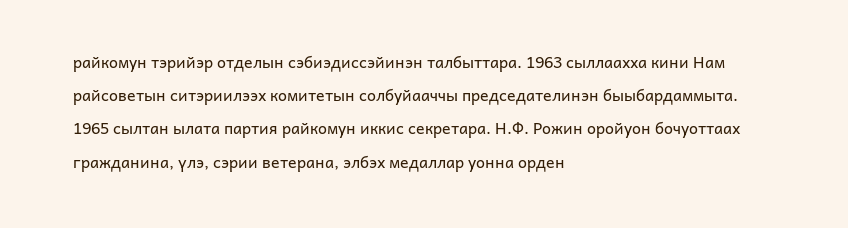райкомун тэрийэр отделын сэбиэдиссэйинэн талбыттара. 1963 сыллаахха кини Нам райсоветын ситэриилээх комитетын солбуйааччы председателинэн быыбардаммыта. 1965 сылтан ылата партия райкомун иккис секретара. Н.Ф. Рожин оройуон бочуоттаах гражданина, үлэ, сэрии ветерана, элбэх медаллар уонна орден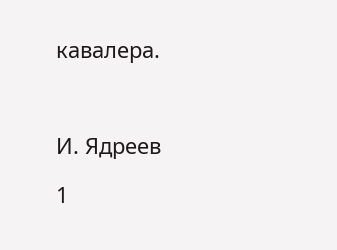кавалера.



И. Ядреев

1